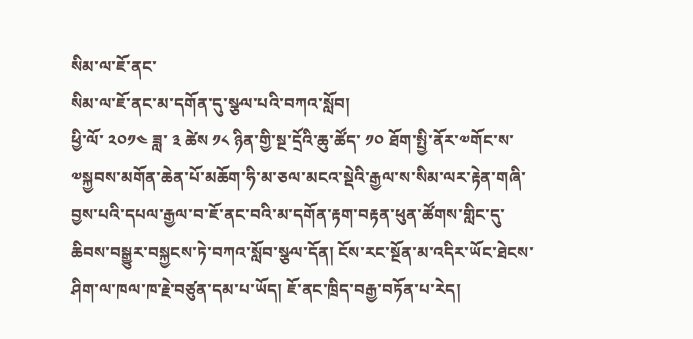སིམ་ལ་ཇོ་ནང་
སིམ་ལ་ཇོ་ནང་མ་དགོན་དུ་སྩལ་པའི་བཀའ་སློབ།
ཕྱི་ལོ་ ༢༠༡༤ ཟླ་ ༣ ཚེས ༡༨ ཉིན་གྱི་སྔ་དྲོའི་ཆུ་ཚོད་ ༡༠ ཐོག་སྤྱི་ནོར་༧གོང་ས་༧སྐྱབས་མགོན་ཆེན་པོ་མཆོག་ཧི་མ་ཅལ་མངའ་སྡེའི་རྒྱལ་ས་སིམ་ལར་རྟེན་གཞི་བྱས་པའི་དཔལ་རྒྱལ་བ་ཇོ་ནང་བའི་མ་དགོན་རྟག་བརྟན་ཕུན་ཚོགས་གླིང་དུ་ཆིབས་བསྒྱུར་བསྐྱངས་ཏེ་བཀའ་སློབ་སྩལ་དོན། ངོས་རང་སྔོན་མ་འདིར་ཡོང་ཐེངས་ཤིག་ལ་ཁལ་ཁ་རྗེ་བཙུན་དམ་པ་ཡོད། ཇོ་ནང་ཁྲིད་བརྒྱ་བཏོན་པ་རེད།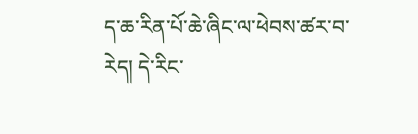ད་ཆ་རིན་པོ་ཆེ་ཞིང་ལ་ཕེབས་ཚར་བ་རེད། དེ་རིང་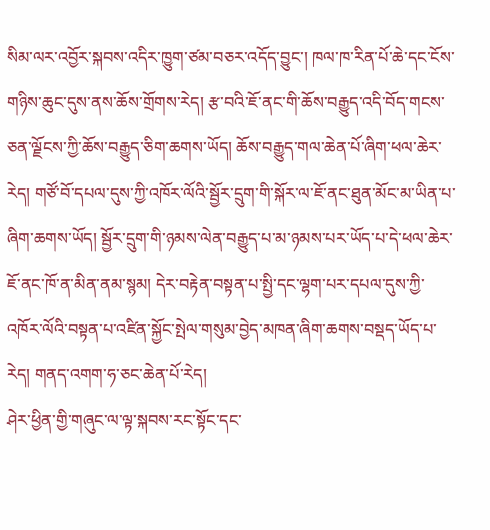སིམ་ལར་འབྱོར་སྐབས་འདིར་ཁྱུག་ཙམ་བཅར་འདོད་བྱུང་། ཁལ་ཁ་རིན་པོ་ཆེ་དང་ངོས་གཉིས་ཆུང་དུས་ནས་ཆོས་གྲོགས་རེད། རྩ་བའི་ཇོ་ནང་གི་ཆོས་བརྒྱུད་འདི་བོད་གངས་ཅན་ལྗོངས་ཀྱི་ཆོས་བརྒྱུད་ཅིག་ཆགས་ཡོད། ཆོས་བརྒྱུད་གལ་ཆེན་པོ་ཞིག་ཕལ་ཆེར་རེད། གཙོ་བོ་དཔལ་དུས་ཀྱི་འཁོར་ལོའི་སྦྱོར་དྲུག་གི་སྐོར་ལ་ཇོ་ནང་ཐུན་མོང་མ་ཡིན་པ་ཞིག་ཆགས་ཡོད། སྦྱོར་དྲུག་གི་ཉམས་ལེན་བརྒྱུད་པ་མ་ཉམས་པར་ཡོད་པ་དེ་ཕལ་ཆེར་ཇོ་ནང་ཁོ་ན་མིན་ནམ་སྙམ། དེར་བརྟེན་བསྟན་པ་སྤྱི་དང་ལྷག་པར་དཔལ་དུས་ཀྱི་འཁོར་ལོའི་བསྟན་པ་འཛིན་སྐྱོང་སྤེལ་གསུམ་བྱེད་མཁན་ཞིག་ཆགས་བསྡད་ཡོད་པ་རེད། གནད་འགག་ཧ་ཅང་ཆེན་པོ་རེད།
ཤེར་ཕྱིན་གྱི་གཞུང་ལ་ལྟ་སྐབས་རང་སྟོང་དང་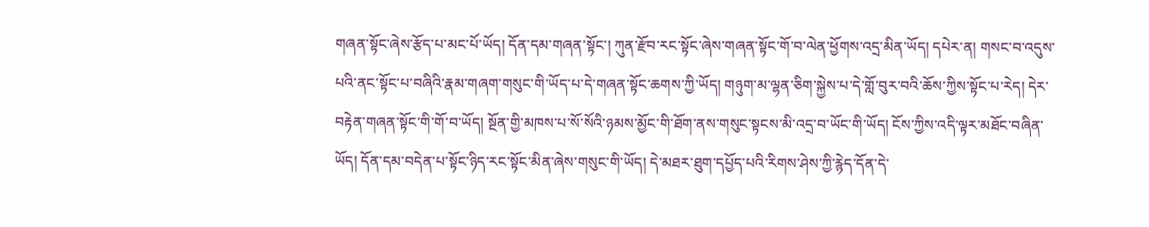གཞན་སྟོང་ཞེས་རྩོད་པ་མང་པོ་ཡོད། དོན་དམ་གཞན་སྟོང་། ཀུན་རྫོབ་རང་སྟོང་ཞེས་གཞན་སྟོང་གོ་བ་ལེན་ཕྱོགས་འདྲ་མིན་ཡོད། དཔེར་ན། གསང་བ་འདུས་པའི་ནང་སྟོང་པ་བཞིའི་རྣམ་གཞག་གསུང་གི་ཡོད་པ་དེ་གཞན་སྟོང་ཆགས་ཀྱི་ཡོད། གཉུག་མ་ལྷན་ཅིག་སྐྱེས་པ་དེ་གློ་བུར་བའི་ཆོས་ཀྱིས་སྟོང་པ་རེད། དེར་བརྟེན་གཞན་སྟོང་གི་གོ་བ་ཡོད། སྔོན་གྱི་མཁས་པ་སོ་སོའི་ཉམས་མྱོང་གི་ཐོག་ནས་གསུང་སྟངས་མི་འདྲ་བ་ཡོང་གི་ཡོད། ངོས་ཀྱིས་འདི་ལྟར་མཐོང་བཞིན་ཡོད། དོན་དམ་བདེན་པ་སྟོང་ཉིད་རང་སྟོང་མིན་ཞེས་གསུང་གི་ཡོད། དེ་མཐར་ཐུག་དཔྱོད་པའི་རིགས་ཤེས་ཀྱི་རྙེད་དོན་དེ་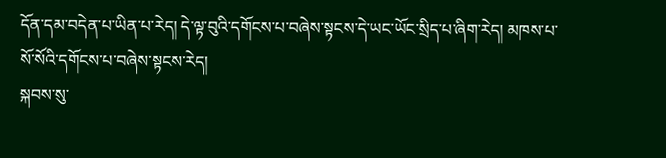དོན་དམ་བདེན་པ་ཡིན་པ་རེད། དེ་ལྟ་བུའི་དགོངས་པ་བཞེས་སྟངས་དེ་ཡང་ཡོང་སྲིད་པ་ཞིག་རེད། མཁས་པ་སོ་སོའི་དགོངས་པ་བཞེས་སྟངས་རེད།
སྐབས་སུ་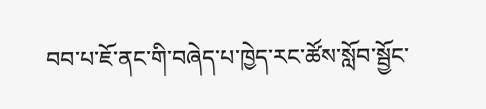བབ་པ་ཇོ་ནང་གི་བཞེད་པ་ཁྱེད་རང་ཚོས་སློབ་སྦྱོང་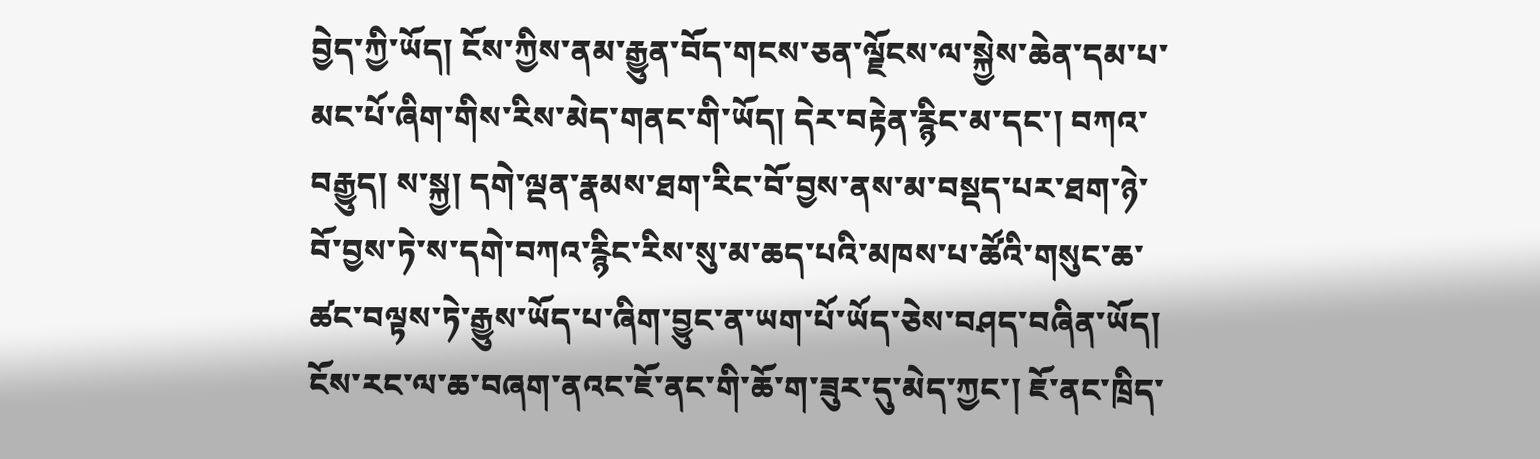བྱེད་ཀྱི་ཡོད། ངོས་ཀྱིས་ནམ་རྒྱུན་བོད་གངས་ཅན་ལྗོངས་ལ་སྐྱེས་ཆེན་དམ་པ་མང་པོ་ཞིག་གིས་རིས་མེད་གནང་གི་ཡོད། དེར་བརྟེན་རྙིང་མ་དང་། བཀའ་བརྒྱུད། ས་སྐྱ། དགེ་ལྡན་རྣམས་ཐག་རིང་བོ་བྱས་ནས་མ་བསྡད་པར་ཐག་ཉེ་བོ་བྱས་ཏེ་ས་དགེ་བཀའ་རྙིང་རིས་སུ་མ་ཆད་པའི་མཁས་པ་ཚོའི་གསུང་ཆ་ཚང་བལྟས་ཏེ་རྒྱུས་ཡོད་པ་ཞིག་བྱུང་ན་ཡག་པོ་ཡོད་ཅེས་བཤད་བཞིན་ཡོད། ངོས་རང་ལ་ཆ་བཞག་ནའང་ཇོ་ནང་གི་ཆོ་ག་ཟུར་དུ་མེད་ཀྱང་། ཇོ་ནང་ཁྲིད་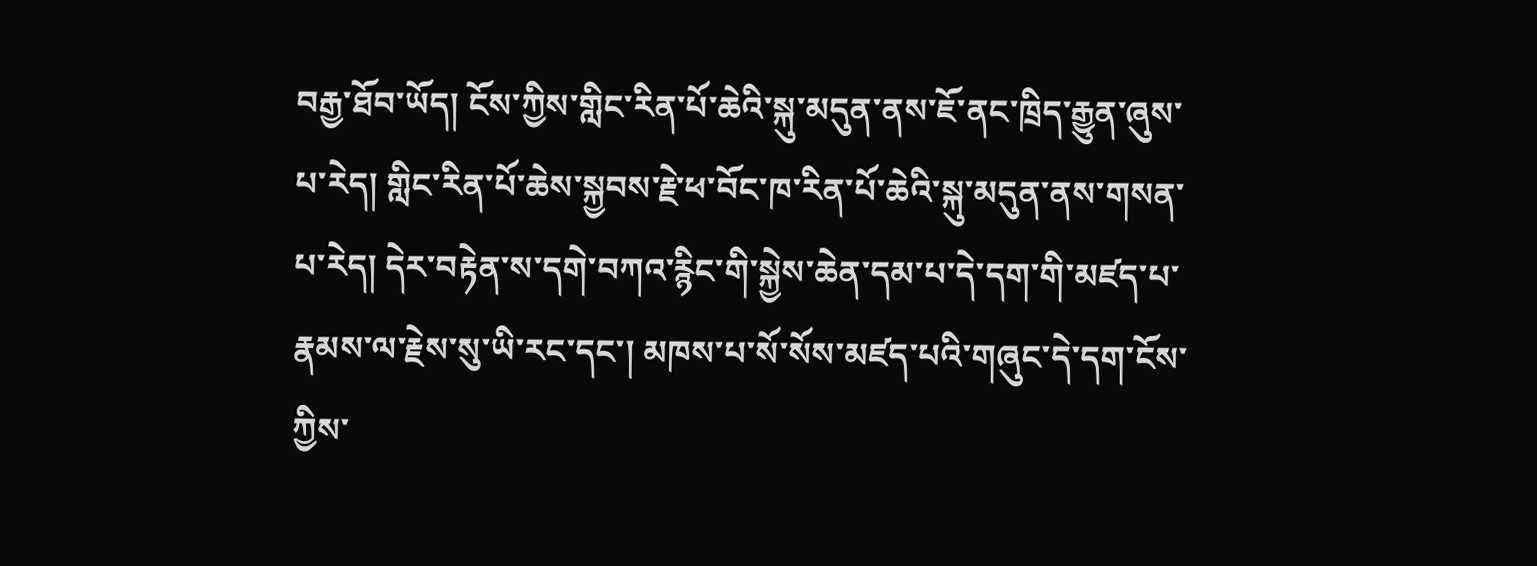བརྒྱ་ཐོབ་ཡོད། ངོས་ཀྱིས་གླིང་རིན་པོ་ཆེའི་སྐུ་མདུན་ནས་ཇོ་ནང་ཁྲིད་རྒྱུན་ཞུས་པ་རེད། གླིང་རིན་པོ་ཆེས་སྐྱབས་རྗེ་ཕ་བོང་ཁ་རིན་པོ་ཆེའི་སྐུ་མདུན་ནས་གསན་པ་རེད། དེར་བརྟེན་ས་དགེ་བཀའ་རྙིང་གི་སྐྱེས་ཆེན་དམ་པ་དེ་དག་གི་མཛད་པ་རྣམས་ལ་རྗེས་སུ་ཡི་རང་དང་། མཁས་པ་སོ་སོས་མཛད་པའི་གཞུང་དེ་དག་ངོས་ཀྱིས་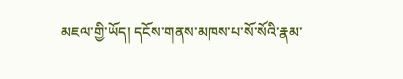མཇལ་གྱི་ཡོད། དངོས་གནས་མཁས་པ་སོ་སོའི་རྣམ་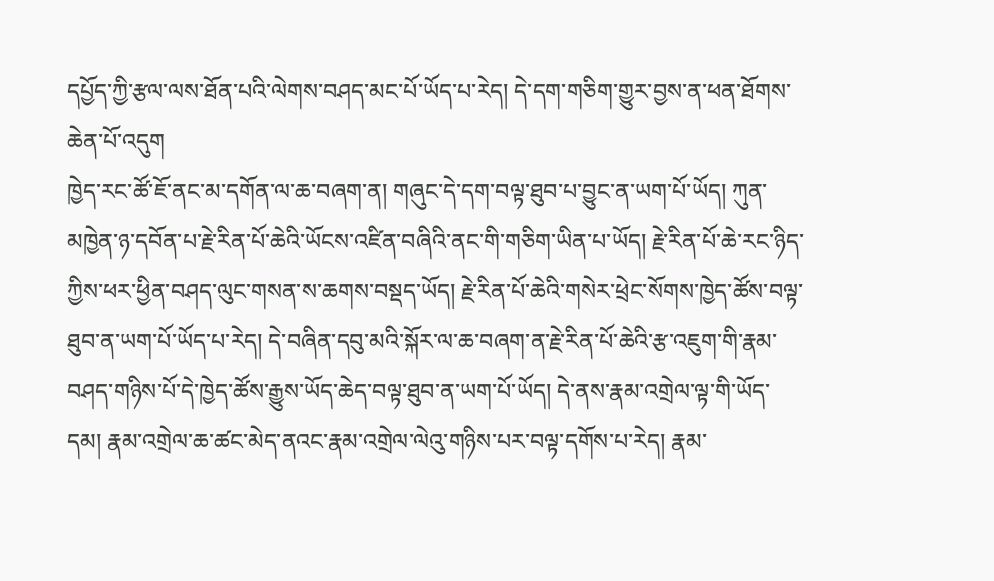དཔྱོད་ཀྱི་རྩལ་ལས་ཐོན་པའི་ལེགས་བཤད་མང་པོ་ཡོད་པ་རེད། དེ་དག་གཅིག་གྱུར་བྱས་ན་ཕན་ཐོགས་ཆེན་པོ་འདུག
ཁྱེད་རང་ཚོ་ཇོ་ནང་མ་དགོན་ལ་ཆ་བཞག་ན། གཞུང་དེ་དག་བལྟ་ཐུབ་པ་བྱུང་ན་ཡག་པོ་ཡོད། ཀུན་མཁྱེན་ཉ་དབོན་པ་རྗེ་རིན་པོ་ཆེའི་ཡོངས་འཛིན་བཞིའི་ནང་གི་གཅིག་ཡིན་པ་ཡོད། རྗེ་རིན་པོ་ཆེ་རང་ཉིད་ཀྱིས་ཕར་ཕྱིན་བཤད་ལུང་གསན་ས་ཆགས་བསྡད་ཡོད། རྗེ་རིན་པོ་ཆེའི་གསེར་ཕྲེང་སོགས་ཁྱེད་ཚོས་བལྟ་ཐུབ་ན་ཡག་པོ་ཡོད་པ་རེད། དེ་བཞིན་དབུ་མའི་སྐོར་ལ་ཆ་བཞག་ན་རྗེ་རིན་པོ་ཆེའི་རྩ་འཇུག་གི་རྣམ་བཤད་གཉིས་པོ་དེ་ཁྱེད་ཚོས་རྒྱུས་ཡོད་ཆེད་བལྟ་ཐུབ་ན་ཡག་པོ་ཡོད། དེ་ནས་རྣམ་འགྲེལ་ལྟ་གི་ཡོད་དམ། རྣམ་འགྲེལ་ཆ་ཚང་མེད་ནའང་རྣམ་འགྲེལ་ལེའུ་གཉིས་པར་བལྟ་དགོས་པ་རེད། རྣམ་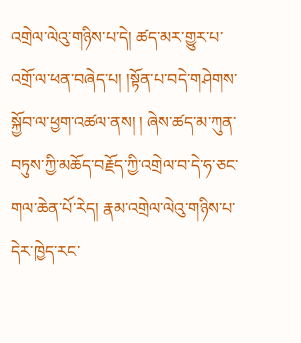འགྲེལ་ལེའུ་གཉིས་པ་དེ། ཚད་མར་གྱུར་པ་འགྲོ་ལ་ཕན་བཞེད་པ། །སྟོན་པ་བདེ་གཤེགས་སྐྱོབ་ལ་ཕྱག་འཚལ་ནས། ། ཞེས་ཚད་མ་ཀུན་བཏུས་ཀྱི་མཆོད་བརྗོད་ཀྱི་འགྲེལ་བ་དེ་ཧ་ཅང་གལ་ཆེན་པོ་རེད། རྣམ་འགྲེལ་ལེའུ་གཉིས་པ་དེར་ཁྱེད་རང་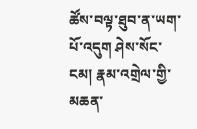ཚོས་བལྟ་ཐུབ་ན་ཡག་པོ་འདུག ཤེས་སོང་ངམ། རྣམ་འགྲེལ་གྱི་མཆན་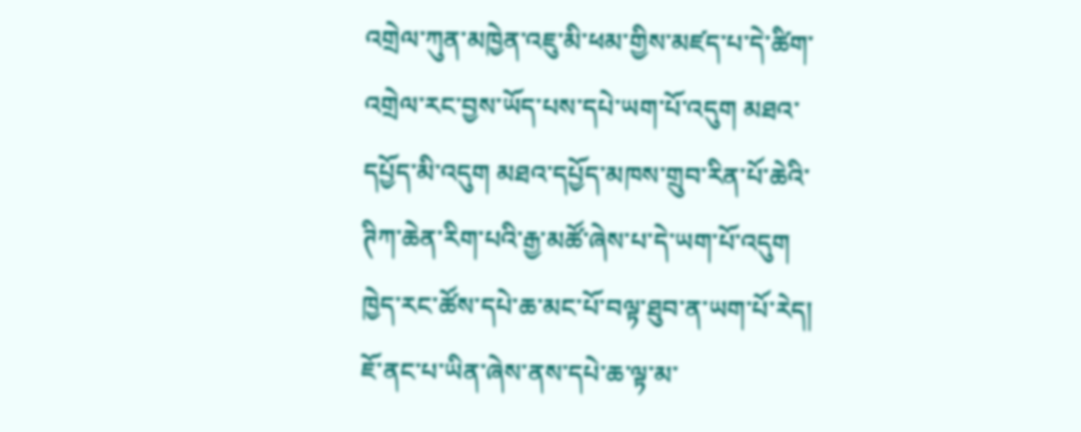འགྲེལ་ཀུན་མཁྱེན་འཇུ་མི་ཕམ་གྱིས་མཛད་པ་དེ་ཚིག་འགྲེལ་རང་བྱས་ཡོད་པས་དཔེ་ཡག་པོ་འདུག མཐའ་དཔྱོད་མི་འདུག མཐའ་དཔྱོད་མཁས་གྲུབ་རིན་པོ་ཆེའི་ཊིཀ་ཆེན་རིག་པའི་རྒྱ་མཚོ་ཞེས་པ་དེ་ཡག་པོ་འདུག ཁྱེད་རང་ཚོས་དཔེ་ཆ་མང་པོ་བལྟ་ཐུབ་ན་ཡག་པོ་རེད།
ཇོ་ནང་པ་ཡིན་ཞེས་ནས་དཔེ་ཆ་ལྟ་མ་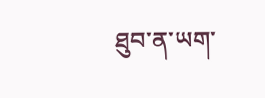ཐུབ་ན་ཡག་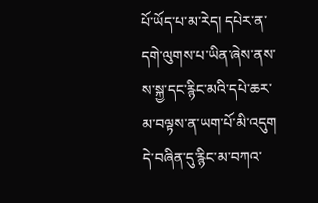པོ་ཡོད་པ་མ་རེད། དཔེར་ན་དགེ་ལུགས་པ་ཡིན་ཞེས་ནས་ས་སྐྱ་དང་རྙིང་མའི་དཔེ་ཆར་མ་བལྟས་ན་ཡག་པོ་མི་འདུག དེ་བཞིན་དུ་རྙིང་མ་བཀའ་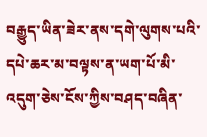བརྒྱུད་ཡིན་ཟེར་ནས་དགེ་ལུགས་པའི་དཔེ་ཆར་མ་བལྟས་ན་ཡག་པོ་མི་འདུག་ཅེས་ངོས་ཀྱིས་བཤད་བཞིན་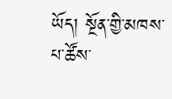ཡོད། སྔོན་གྱི་མཁས་པ་ཚོས་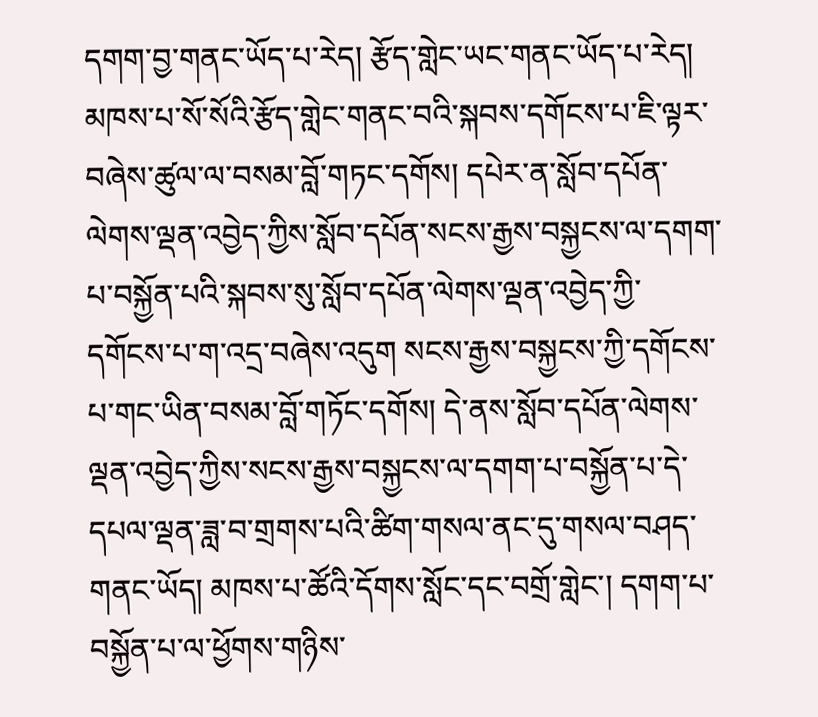དགག་བྱ་གནང་ཡོད་པ་རེད། རྩོད་གླེང་ཡང་གནང་ཡོད་པ་རེད། མཁས་པ་སོ་སོའི་རྩོད་གླེང་གནང་བའི་སྐབས་དགོངས་པ་ཇི་ལྟར་བཞེས་ཚུལ་ལ་བསམ་བློ་གཏང་དགོས། དཔེར་ན་སློབ་དཔོན་ལེགས་ལྡན་འབྱེད་ཀྱིས་སློབ་དཔོན་སངས་རྒྱས་བསྐྱངས་ལ་དགག་པ་བསྐྱོན་པའི་སྐབས་སུ་སློབ་དཔོན་ལེགས་ལྡན་འབྱེད་ཀྱི་དགོངས་པ་ག་འདྲ་བཞེས་འདུག སངས་རྒྱས་བསྐྱངས་ཀྱི་དགོངས་པ་གང་ཡིན་བསམ་བློ་གཏོང་དགོས། དེ་ནས་སློབ་དཔོན་ལེགས་ལྡན་འབྱེད་ཀྱིས་སངས་རྒྱས་བསྐྱངས་ལ་དགག་པ་བསྐྱོན་པ་དེ་དཔལ་ལྡན་ཟླ་བ་གྲགས་པའི་ཚིག་གསལ་ནང་དུ་གསལ་བཤད་གནང་ཡོད། མཁས་པ་ཚོའི་དོགས་སློང་དང་བགྲོ་གླེང་། དགག་པ་བསྐྱོན་པ་ལ་ཕྱོགས་གཉིས་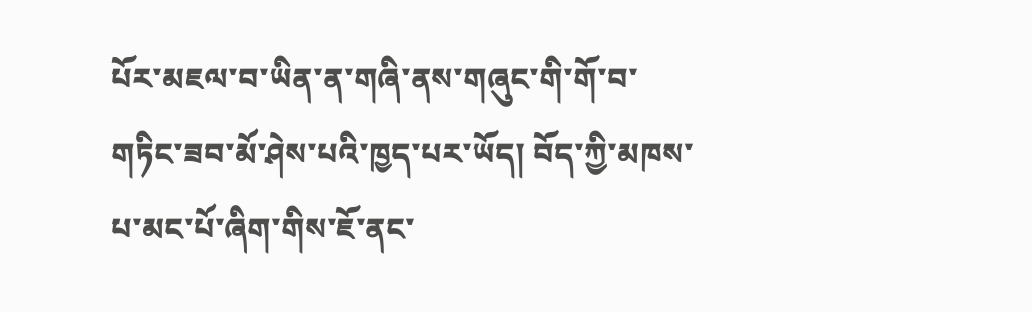པོར་མཇལ་བ་ཡིན་ན་གཞི་ནས་གཞུང་གི་གོ་བ་གཏིང་ཟབ་མོ་ཤེས་པའི་ཁྱད་པར་ཡོད། བོད་ཀྱི་མཁས་པ་མང་པོ་ཞིག་གིས་ཇོ་ནང་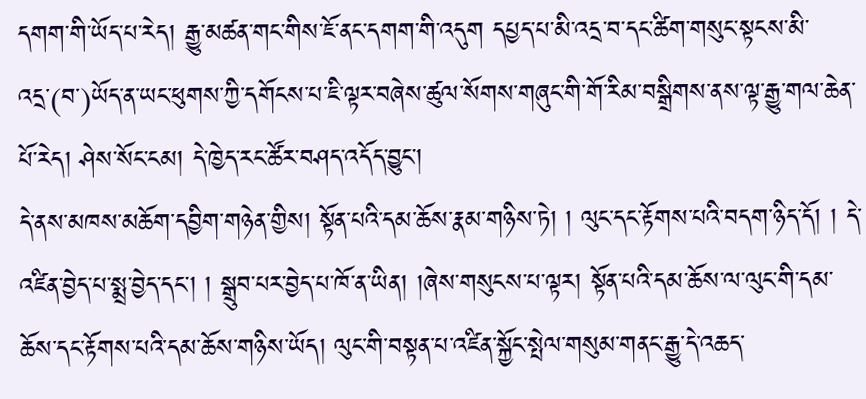དགག་གི་ཡོད་པ་རེད། རྒྱུ་མཚན་གང་གིས་ཇོ་ནང་དགག་གི་འདུག དཔྱད་པ་མི་འདྲ་བ་དང་ཚིག་གསུང་སྟངས་མི་འདྲ་(བ་)ཡོད་ན་ཡང་ཕུགས་ཀྱི་དགོངས་པ་ཇི་ལྟར་བཞེས་ཚུལ་སོགས་གཞུང་གི་གོ་རིམ་བསྒྲིགས་ནས་ལྟ་རྒྱུ་གལ་ཆེན་པོ་རེད། ཤེས་སོང་ངམ། དེ་ཁྱེད་རང་ཚོར་བཤད་འདོད་བྱུང་།
དེ་ནས་མཁས་མཆོག་དབྱིག་གཉེན་གྱིས། སྟོན་པའི་དམ་ཆོས་རྣམ་གཉིས་ཏེ། ། ལུང་དང་རྟོགས་པའི་བདག་ཉིད་དོ། ། དེ་འཛིན་བྱེད་པ་སྨྲ་བྱེད་དང་། ། སྒྲུབ་པར་བྱེད་པ་ཁོ་ན་ཡིན། །ཞེས་གསུངས་པ་ལྟར། སྟོན་པའི་དམ་ཆོས་ལ་ལུང་གི་དམ་ཆོས་དང་རྟོགས་པའི་དམ་ཆོས་གཉིས་ཡོད། ལུང་གི་བསྟན་པ་འཛིན་སྐྱོང་སྤེལ་གསུམ་གནང་རྒྱུ་དེ་འཆད་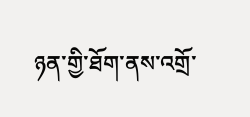ཉན་གྱི་ཐོག་ནས་འགྲོ་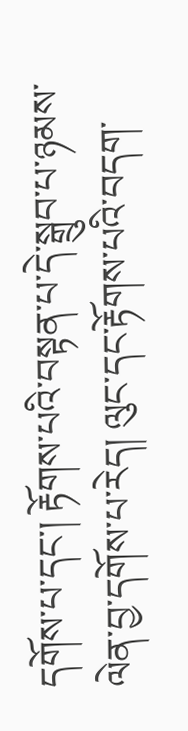དགོས་པ་དང་། རྟོགས་པའི་བསྟན་པ་དེ་སྒྲུབ་པ་ཉམས་ལེན་བྱ་དགོས་པ་རེད། ལུང་དང་རྟོགས་པའི་བདག་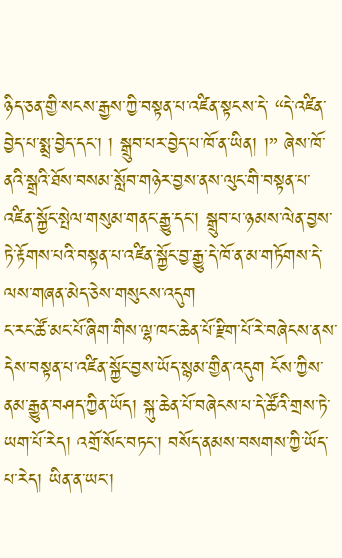ཉིད་ཅན་གྱི་སངས་རྒྱས་ཀྱི་བསྟན་པ་འཛིན་སྟངས་དེ་ “དེ་འཛིན་བྱེད་པ་སྨྲ་བྱེད་དང་། ། སྒྲུབ་པར་བྱེད་པ་ཁོ་ན་ཡིན། །” ཞེས་ཁོ་ནའི་སྒྲའི་ཐོས་བསམ་སློབ་གཉེར་བྱས་ནས་ལུང་གི་བསྟན་པ་འཛིན་སྐྱོང་སྤེལ་གསུམ་གནང་རྒྱུ་དང་། སྒྲུབ་པ་ཉམས་ལེན་བྱས་ཏེ་རྟོགས་པའི་བསྟན་པ་འཛིན་སྐྱོང་བྱ་རྒྱུ་དེ་ཁོ་ན་མ་གཏོགས་དེ་ལས་གཞན་མེད་ཅེས་གསུངས་འདུག
ང་རང་ཚོ་མང་པོ་ཞིག་གིས་ལྷ་ཁང་ཆེན་པོ་རྫིག་པོ་རེ་བཞེངས་ནས་དེས་བསྟན་པ་འཛིན་སྐྱོང་བྱས་ཡོད་སྙམ་གྱིན་འདུག ངོས་ཀྱིས་ནམ་རྒྱུན་བཤད་ཀྱིན་ཡོད། སྐུ་ཆེན་པོ་བཞེངས་པ་དེ་ཚོའི་གྲས་ཏེ་ཡག་པོ་རེད། འགྲོ་སོང་བཏང་། བསོད་ནམས་བསགས་ཀྱི་ཡོད་པ་རེད། ཡིན་ན་ཡང་།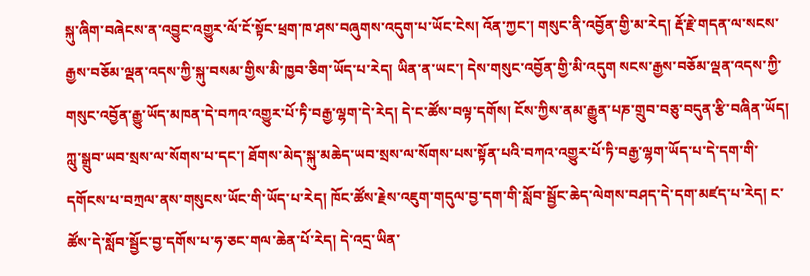སྐུ་ཞིག་བཞེངས་ན་འབྱུང་འགྱུར་ལོ་ངོ་སྟོང་ཕྲག་ཁ་ཤས་བཞུགས་འདུག་པ་ཡོང་ངེས། འོན་ཀྱང་། གསུང་ནི་འབྱོན་གྱི་མ་རེད། རྡོ་རྗེ་གདན་ལ་སངས་རྒྱས་བཅོམ་ལྡན་འདས་ཀྱི་སྐུ་བསམ་གྱིས་མི་ཁྱབ་ཅིག་ཡོད་པ་རེད། ཡིན་ན་ཡང་། དེས་གསུང་འབྱོན་གྱི་མི་འདུག སངས་རྒྱས་བཅོམ་ལྡན་འདས་ཀྱི་གསུང་འབྱོན་རྒྱུ་ཡོད་མཁན་དེ་བཀའ་འགྱུར་པོ་ཏི་བརྒྱ་ལྷག་དེ་རེད། དེ་ང་ཚོས་བལྟ་དགོས། ངོས་ཀྱིས་ནམ་རྒྱུན་པཎ་གྲུབ་བཅུ་བདུན་རྩི་བཞིན་ཡོད། ཀླུ་སྒྲུབ་ཡབ་སྲས་ལ་སོགས་པ་དང་། ཐོགས་མེད་སྐུ་མཆེད་ཡབ་སྲས་ལ་སོགས་པས་སྟོན་པའི་བཀའ་འགྱུར་པོ་ཏི་བརྒྱ་ལྷག་ཡོད་པ་དེ་དག་གི་དགོངས་པ་བཀྲལ་ནས་གསུངས་ཡོང་གི་ཡོད་པ་རེད། ཁོང་ཚོས་རྗེས་འཇུག་གདུལ་བྱ་དག་གི་སློབ་སྦྱོང་ཆེད་ལེགས་བཤད་དེ་དག་མཛད་པ་རེད། ང་ཚོས་དེ་སློབ་སྦྱོང་བྱ་དགོས་པ་ཧ་ཅང་གལ་ཆེན་པོ་རེད། དེ་འདྲ་ཡིན་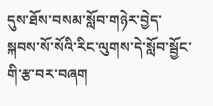དུས་ཐོས་བསམ་སློབ་གཉེར་བྱེད་སྐབས་སོ་སོའི་རིང་ལུགས་དེ་སློབ་སྦྱོང་གི་རྩ་བར་བཞག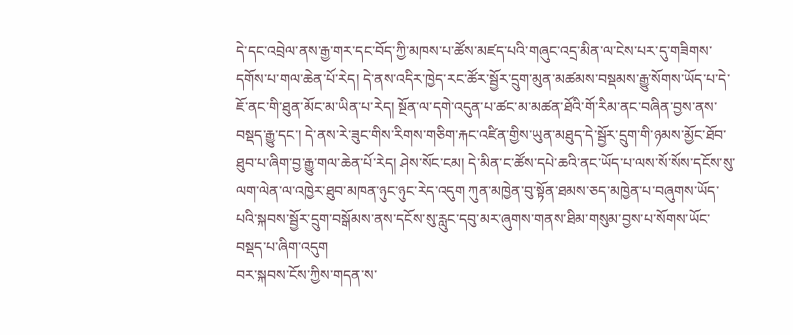དེ་དང་འབྲེལ་ནས་རྒྱ་གར་དང་བོད་ཀྱི་མཁས་པ་ཚོས་མཛད་པའི་གཞུང་འདྲ་མིན་ལ་ངེས་པར་དུ་གཟིགས་དགོས་པ་གལ་ཆེན་པོ་རེད། དེ་ནས་འདིར་ཁྱེད་རང་ཚོར་སྦྱོར་དྲུག་མུན་མཚམས་བསྡམས་རྒྱུ་སོགས་ཡོད་པ་དེ་ཇོ་ནང་གི་ཐུན་མོང་མ་ཡིན་པ་རེད། སྔོན་ལ་དགེ་འདུན་པ་ཚང་མ་མཚན་ཐོའི་གོ་རིམ་ནང་བཞིན་བྱས་ནས་བསྡད་རྒྱུ་དང་། དེ་ནས་རེ་ཟུང་གིས་རིགས་གཅིག་རྐང་འཛིན་གྱིས་ཡུན་མཐུད་དེ་སྦྱོར་དྲུག་གི་ཉམས་མྱོང་ཐོབ་ཐུབ་པ་ཞིག་བྱ་རྒྱུ་གལ་ཆེན་པོ་རེད། ཤེས་སོང་ངམ། དེ་མིན་ང་ཚོས་དཔེ་ཆའི་ནང་ཡོད་པ་ལས་སོ་སོས་དངོས་སུ་ལག་ལེན་ལ་འཁྱེར་ཐུབ་མཁན་ཉུང་ཉུང་རེད་འདུག ཀུན་མཁྱེན་བུ་སྟོན་ཐམས་ཅད་མཁྱེན་པ་བཞུགས་ཡོད་པའི་སྐབས་སྦྱོར་དྲུག་བསྒོམས་ནས་དངོས་སུ་རླུང་དབུ་མར་ཞུགས་གནས་ཐིམ་གསུམ་བྱས་པ་སོགས་ཡོང་བསྡད་པ་ཞིག་འདུག
བར་སྐབས་ངོས་ཀྱིས་གདན་ས་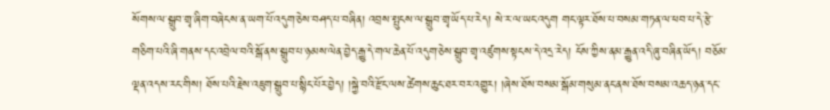སོགས་ལ་སྒྲུབ་གྲྭ་ཞིག་བཞེངས་ན་ཡག་པོ་འདུག་ཅེས་བཤད་པ་བཞིན། འབྲས་སྤུངས་ལ་སྒྲུབ་གྲྭ་ཡོད་པ་རེད། སེ་ར་ལ་ཡང་འདུག གང་ལྟར་ཐོས་པ་བསམ་གཏན་ལ་ཕབ་པ་དེ་རྩེ་གཅིག་པའི་ཞི་གནས་དང་འབྲེལ་བའི་སྒོ་ནས་སྒྲུབ་པ་ཉམས་ལེན་བྱེད་རྒྱུ་དེ་གལ་ཆེན་པོ་འདུག་ཅེས་སྒྲུབ་གྲྭ་འཛུགས་སྟངས་དེ་འདྲ་རེད། ངོས་ཀྱིས་ནམ་རྒྱུན་འདི་ཞུ་བཞིན་ཡོད། བཅོམ་ལྡན་འདས་རང་གིས། ཐོས་པའི་རྗེས་འཇུག་སྒྲུབ་པ་སྙིང་པོར་བྱེད། །སྐྱེ་བའི་རྫོང་ལས་ཚེགས་ཆུང་ཐར་བར་འགྱུར། །ཞེས་ཐོས་བསམ་སྒོམ་གསུམ་ནང་ནས་ཐོས་བསམ་འཆད་ཉན་དང་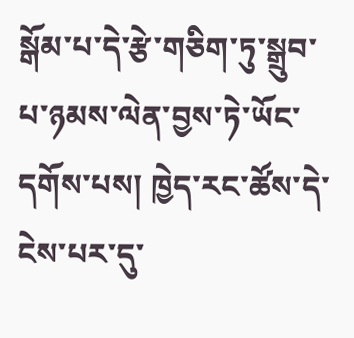སྒོམ་པ་དེ་རྩེ་གཅིག་ཏུ་སྒྲུབ་པ་ཉམས་ལེན་བྱས་ཏེ་ཡོང་དགོས་པས། ཁྱེད་རང་ཚོས་དེ་ངེས་པར་དུ་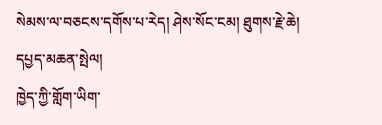སེམས་ལ་བཅངས་དགོས་པ་རེད། ཤེས་སོང་ངམ། ཐུགས་རྗེ་ཆེ།
དཔྱད་མཆན་སྤེལ།
ཁྱེད་ཀྱི་གློག་ཡིག་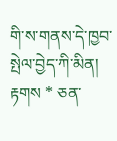གི་ས་གནས་དེ་ཁྱབ་སྤེལ་བྱེད་ཀི་མིན། རྟགས * ཅན་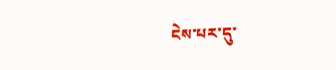ངེས་པར་དུ་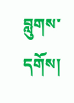བླུགས་དགོས།